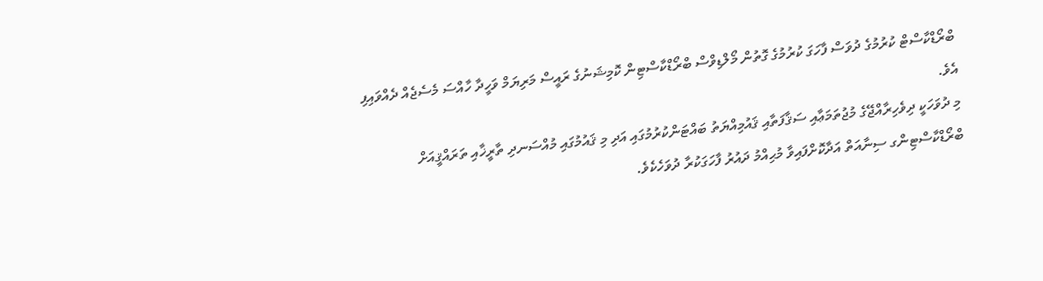ބްރޯޑްކާސްޓް ކުރުމުގެ ދުވަސް ފާހަގަ ކުރުމުގެ ގޮތުން މޯލްޑިވްސް ބްރޯޑްކާސްޓިން ކޮމިޝަނުގެ ރައީސް މަރިޔަމް ވަހީދާ ހާއްސަ މެސެޖެއް ދެއްވައިފި އެވެ.
މި ދުވަހަކީ ދިވެހިރާއްޖޭގެ މުޖުތަމަޢާއި ސަޤާފަތާއި ޤައުމިއްޔަތު ބައްޓަންކުރުމުގައި އަދި މި ޤައުމުގައި މުއްސަނދި ތާރީޚާއި ތަރައްޤީއަށް ބްރޯޑްކާސްޓިންގ ސިނާއަތް އަދާކޮށްފައިވާ މުޙިއްމު ދައުރު ފާހަގަކުރާ ދުވަހެކެވެ.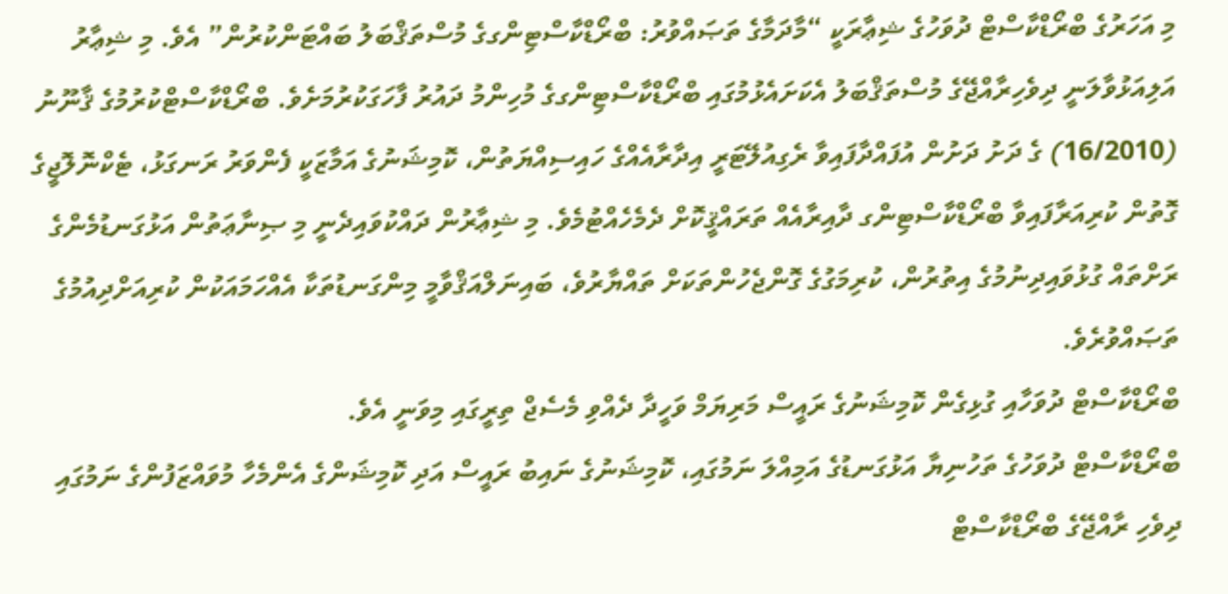މި އަހަރުގެ ބްރޯޑްކާސްޓް ދުވަހުގެ ޝިޢާރަކީ “މާދަމާގެ ތަޞައްވުރު: ބްރޯޑްކާސްޓިންގގެ މުސްތަޤްބަލު ބައްޓަންކުރުން” އެވެ. މި ޝިޢާރު އަލިއަޅުވާލަނީ ދިވެހިރާއްޖޭގެ މުސްތަޤްބަލު އެކަށައެޅުމުގައި ބްރޯޑްކާސްޓިންގގެ މުހިންމު ދައުރު ފާހަގަކުރުމަށެވެ. ބްރޯޑްކާސްޓްކުރުމުގެ ޤާނޫނު (16/2010) ގެ ދަށު ދަށުން އުފައްދާފައިވާ ރެގިއުލޭޓަރީ އިދާރާއެއްގެ ހައިސިއްޔަތުން، ކޮމިޝަނުގެ އަމާޒަކީ ފެންވަރު ރަނގަޅު، ޓެކްނޮލޮޖީގެ ގޮތުން ކުރިއަރާފައިވާ ބްރޯޑްކާސްޓިންގ ދާއިރާއެއް ތަރައްޤީކޮށް ދެމެހެއްޓުމެވެ. މި ޝިޢާރުން ދައްކުވައިދެނީ މި ޞިނާޢަތުން އަޅުގަނޑުމެންގެ ރަށްތައް ގުޅުވައިދިނުމުގެ އިތުރުން، ކުރިމަގުގެ ގޮންޖެހުންތަކަށް ތައްޔާރުވެ، ބައިނަލްއަޤްވާމީ މިންގަނޑުތަކާ އެއްހަމައަކުން ކުރިއަށްދިއުމުގެ ތަޞައްވުރެވެ.
ބްރޯޑްކާސްޓް ދުވަހާއި ގުޅިގެން ކޮމިޝަނުގެ ރައީސް މަރިޔަމް ވަހީދާ ދެއްވި މެސެޖް ތިރީގައި މިވަނީ އެވެ.
ބްރޯޑްކާސްޓް ދުވަހުގެ ތަހުނިޔާ އަޅުގަނޑުގެ އަމިއްލަ ނަމުގައި، ކޮމިޝަނުގެ ނައިބު ރައީސް އަދި ކޮމިޝަންގެ އެންމެހާ މުވައްޒަފުންގެ ނަމުގައި ދިވެހި ރާއްޖޭގެ ބްރޯޑްކާސްޓް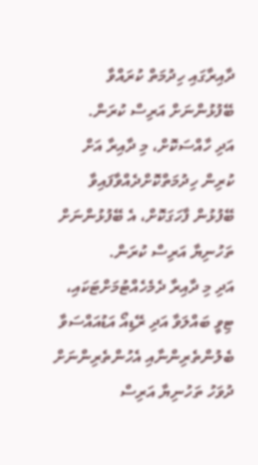ދާއިރާގައި ހިދުމަތް ކުރައްވާ ބޭފުޅުންނަށް އަރިސް ކުރަން.
އަދި ހާއްސަކޮށް، މި ދާއިރާ އަށް ކުރިން ހިދުމަތްކޮށްދެއްވާފައިވާ ބޭފުޅުން ފާހަގަކޮށް، އެ ބޭފުޅުންނަށް ތަހުނިޔާ އަރިސް ކުރަން.
އަދި މި ދާއިރާ ދެމެހެއްޓުމަށްޓަކައި، ޓިވީ ބައްލަވާ އަދި ރޭޑިއޯ އަޑުއައްސަވާ ބެލުންތެރިންނާއި އެހުންތެރިންނަށް ދުވަހު ތަހުނިޔާ އަރިސް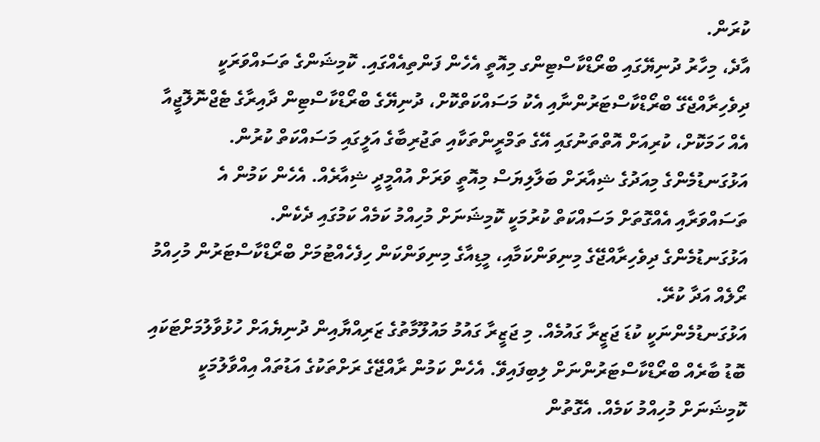ކުރަން.
އާދެ، މިހާރު ދުނިޔޭގައި ބްރޯޑްކާސްޓިންގ މިއޮތީ އެހެން ފަންތިއެއްގައި. ކޮމިޝަންގެ ތަސައްވަރަކީ ދިވެހިރާއްޖެގޭ ބްރޯޑްކާސްޓަރުންނާއި އެކު މަސައްކަތްކޮށް، ދުނިޔޭގެ ބްރޯޑްކާސްޓިން ދާއިރާގެ ޓެޖްނޮލޮޖީއާ އެއް ހަމަކޮށް، ކުރިއަށް އޮތްތަނުގައި އޭގެ ތަމްރީންތަކާއި ތަޖުރިބާގެ އަލީގައި މަސައްކަތް ކުރުން.
އަޅުގަނޑުމެންގެ މިއަދުގެ ޝިއާރަށް ބަލާލިޔަސް މިއޮތީ ވަރަށް އުއްމީދީ ޝިއާރެއް. އެހެން ކަމުން އެ ތަސައްވަރާއި އެއްގޮތަށް މަސައްކަތް ކުރުމަކީ ކޮމިޝަނަށް މުހިއްމު ކަމެއް ކަމުގައި ދެކެން.
އަޅުގަނޑުމެންގެ ދިވެހިރާއްޖޭގެ މިނިވަންކަމާއި، މީޑިއާގެ މިނިވަންކަން ހިފެހެއްޓުމަށް ބްރޯޑްކާސްޓަރުން މުހިއްމު ރޯލެއް އަދާ ކުރޭ.
އަޅުގަނޑުމެންނަކީ ކުޑަ ޖަޒީރާ ގައުމެއް. މި ޖަޒީރާ ގައުމު މައުލޫމާތުގެ ޒަރިއްޔާއިން ދުނިޔެއަށް ހުޅުވާލުމަށްޓަކައި ބޮޑު ބާރެއް ބްރޯޑްކާސްޓަރުންނަށް ލިބިފައިވޭ. އެހެން ކަމުން ރާއްޖޭގެ ރަށްތަކުގެ އަޑުތައް އިއްވާލުމަކީ ކޮމިޝަނަށް މުހިއްމު ކަމެއް. އެގޮތުން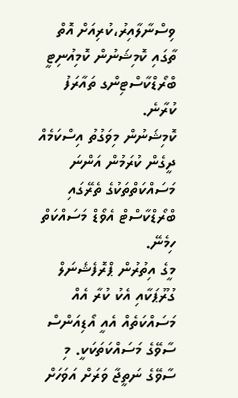ވިސްނާލާއިރު،ކުރިއަށް އޮތް ތާގައި ކޮމިޝަނުން ކޮމިއުނިޓީ ބްރޯޑްކާސްޓިންގ ތައާރަފު ކުރާނެ.
ކޮމިޝަނުން މިވަގުތު އިސްކަމެއް ދީގެން ކުރަމުން އަންނަ މަސައްކަތްތަކުގެ ތެރޭގައި ބްރޯޑްކާސްޓް އެވޯޑް މަސައްކަތް ހިމެނޭ.
މީގެ އިތުރުން ޕްރޮފެޝެނަލް ގުރޫޕަކާއި އެކު ކުރާ އެއް މަސައްކަތެއް އެއީ އޯޑިއަންސް ސާވޭގެ މަސައްކަތަކަކީ. މި ސާވޭގެ ނަތީޖާ ވަރަށް އަވަހަށް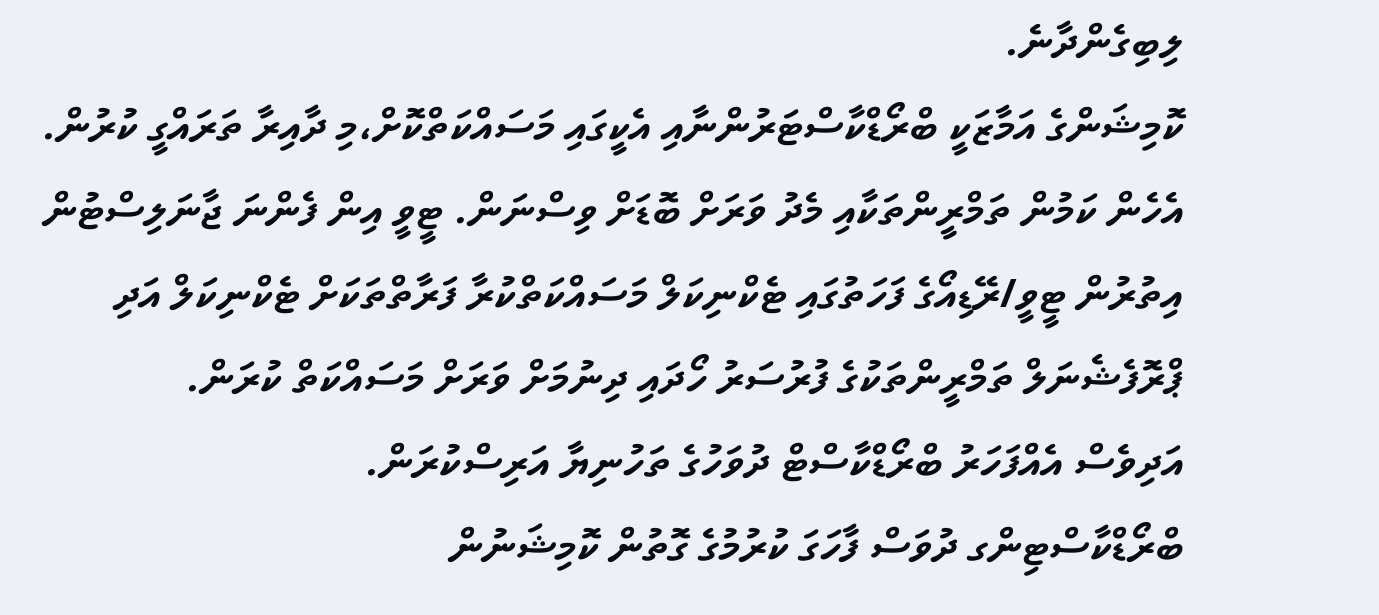ލިބިގެންދާނެ.
ކޮމިޝަންގެ އަމާޒަކީ ބްރޯޑްކާސްޓަރުންނާއި އެކީގައި މަސައްކަތްކޮށް،މި ދާއިރާ ތަރައްގީ ކުރުން. އެހެން ކަމުން ތަމްރީންތަކާއި މެދު ވަރަށް ބޮޑަށް ވިސްނަން. ޓީވީ އިން ފެންނަ ޖާނަލިސްޓުން އިތުރުން ޓީވީ/ރޭޑިއޯގެ ފަހަތުގައި ޓެކްނިކަލް މަސައްކަތްކުރާ ފަރާތްތަކަށް ޓެކްނިކަލް އަދި ޕްރޮފެޝެނަލް ތަމްރީންތަކުގެ ފުރުސަރު ހޯދައި ދިނުމަށް ވަރަށް މަސައްކަތް ކުރަން.
އަދިވެސް އެއްފަހަރު ބްރޯޑްކާސްޓް ދުވަހުގެ ތަހުނިޔާ އަރިސްކުރަން.
ބްރޯޑްކާސްޓިންގ ދުވަސް ފާހަގަ ކުރުމުގެ ގޮތުން ކޮމިޝަނުން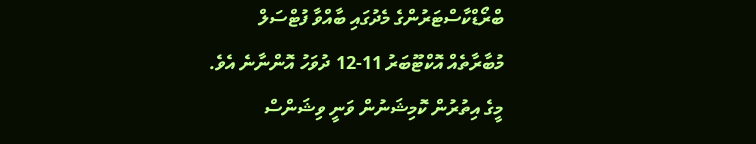ބްރޯޑްކާސްޓަރުންގެ މެދުގައި ބާއްވާ ފުޓްސަލް މުބާރާތެއް އޮކްޓޫބަރު 11-12 ދުވަހު އޮންނާނެ އެވެ. މީގެ އިތުރުން ކޮމިޝަނުން ވަނީ ވިޝަންސް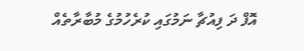އޮފް ދަ ފިއުޗާ ނަމުގައި ކުރެހުމުގެ މުބާރާތެއް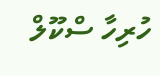ހުރިހާ ސްކޫލް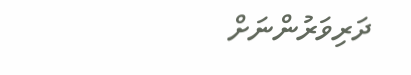ދަރިވަރުންނަށް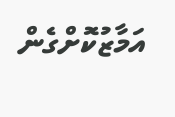އަމާޒުކޮށްގެން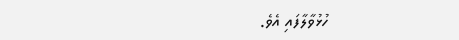ހުޅުވާލާފައި އެވެ.